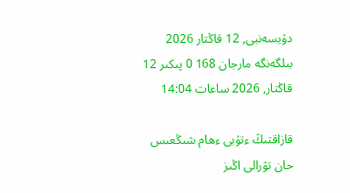دۇيسەنبى, 12 قاڭتار 2026
بىلگەنگە مارجان 168 0 پىكىر 12 قاڭتار, 2026 ساعات 14:04

قازاقتىڭ ءتۇبى ءھام شىڭعىس حان تۋرالى اڭىز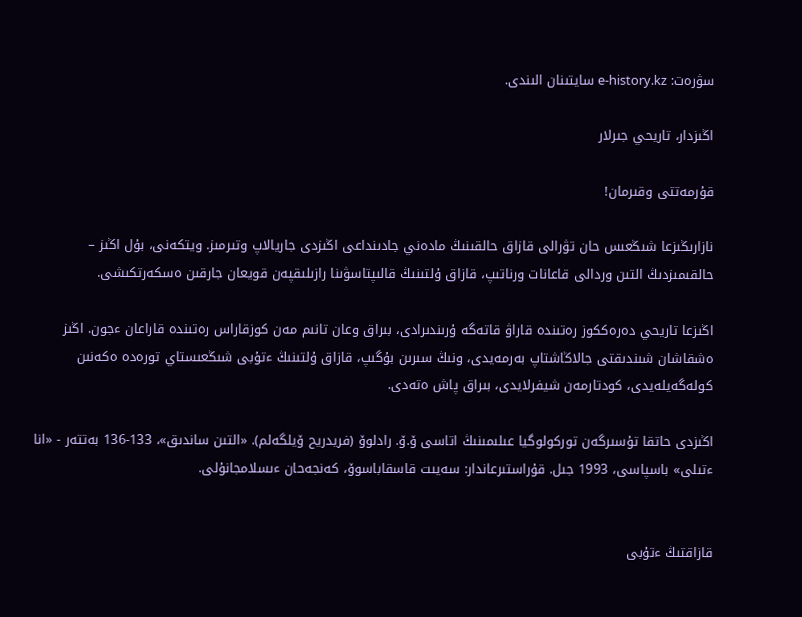سۋرەت: e-history.kz سايتىنان الىندى.

اڭىزدار، تاريحي جىرلار

قۇرمەتتى وقىرمان!

نازارىڭىزعا شىڭعىس حان تۋرالى قازاق حالقىنىڭ مادەني جادىنداعى اڭىزدى جاريالاپ وتىرمىز. ويتكەنى، بۇل اڭىز – حالقىمىزدىڭ التىن وردالى قاعانات ورناتىپ، قازاق ۇلتىنىڭ قالىپتاسۋىنا رازىلىقپەن قويعان جارقىن ەسكەرتكىشى.

اڭىزعا تاريحي دەرەككوز رەتىندە قاراۋ قاتەگە ۇرىندىرادى، بىراق وعان تانىم مەن كوزقاراس رەتىندە قاراعان ءجون. اڭىز ەشقاشان شىندىقتى جالاڭاشتاپ بەرمەيدى، ونىڭ سىرىن بۇگىپ، قازاق ۇلتىنىڭ ءتۇبى شىڭعىستاي تورەدە ەكەنىن كولەگەيلەيدى، كودتارمەن شيفرلايدى، بىراق پاش ەتەدى.

اڭىزدى حاتقا تۇسىرگەن توركولوگيا عىلىمىنىڭ اتاسى ۆ.ۆ. رادلوۆ (فريدريح ۆيلگەلم). «التىن ساندىق»، 133-136 بەتتەر - «انا ءتىلى» باسپاسى، 1993 جىل. قۇراستىرعاندار: سەيىت قاسقاباسوۆ، كەنجەحان ءىسلامجانۇلى.


قازاقتىڭ ءتۇبى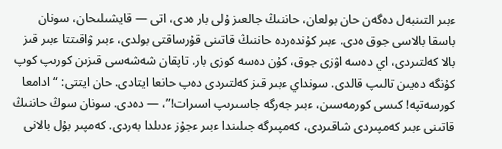ءبىر التىنبەل دەگەن حان بولعان، حاننىڭ جالعىز ۇلى بار ەدى، اتى — قايشىلىحان، سونان باسقا بالاسى جوق ەدى. ءبىر كۇندەردە حاننىڭ قاتىنى قۇرساقتى بولدى، ءبىر ۋاقىتتا ءبىر قىز بالا كەلتىردى، اي دەسە اۋزى جوق، كۇن دەسە كوزى بار. تاپقان شەشەسى قىزىن كورىپ كوپ كۇنگە دەيىن تالىپ قالدى. سونداي ءبىر قىز كەلتىردى دەپ حانعا ايتادى. حان ايتتى: “ادامعا كورسەتپە! كىسى كورمەسىن، ءبىر جەرگە جاسىرىپ اسىرات!”، — دەدى. سونان سوڭ حاننىڭ قاتىنى ءبىر كەمپىردى شاقىردى، كەمپىرگە جىلىندا ءبىر ءجۇز ءدىلدا بەردى. كەمپىر بۇل بالانى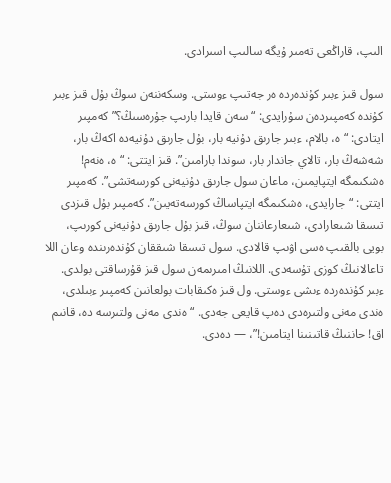الىپ، قاراڭعى تەمىر ۇيگە سالىپ اسىرادى.

سول قىز ءبىر كۇندەردە ەر جەتىپ ءوستى. وسكەننەن سوڭ بۇل قىز ءبىر كۇندە كەمپىردەن سۇرايدى: “سەن قايدا بارىپ جۇرەسىڭ؟” كەمپىر ايتادى: “ە، بالام، ءبىر جارىق دۇنيە بار، بۇل جارىق دۇنيەدە اكەڭ بار، شەشەڭ بار، تالاي جاندار بار، سوندا بارامىن”. قىز ايتتى: “ە، ەنەم! ەشكىمگە ايتپايمىن، ماعان سول جارىق دۇنيەنى كورسەتشى”. كەمپىر ايتتى: “جارايدى، ەشكىمگە ايتپاساڭ كورسەتەيىن”. كەمپىر بۇل قىزدى تىسقا شىعارادى، شىعارعاننان سوڭ، قىز بۇل جارىق دۇنيەنى كورىپ، بويى بالقىپ ەسى اۋىپ قالادى. سول تىسقا شىققان كۇندەرىندە وعان اللا تاعالانىڭ كوزى تۇسەدى. اللانىڭ امىرىمەن سول قىز قۇرساقتى بولدى. ءبىر كۇندەردە ءىشى ءوستى. ول قىز ەكىقابات بولعانىن كەمپىر ءبىلدى، ەندى مەنى ولتىرەدى دەپ قايعى جەدى. “ەندى مەنى ولتىرسە دە، قانىم اق! حاننىڭ قاتىنىنا ايتامىن!”، — دەدى.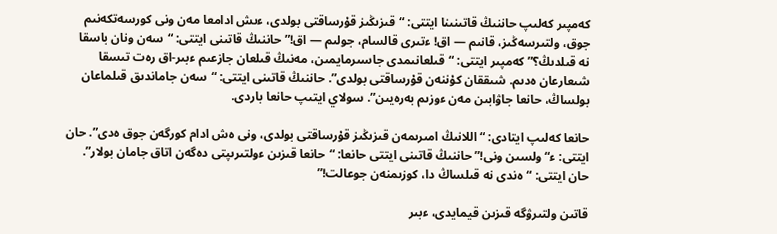كەمپىر كەلىپ حاننىڭ قاتىنىنا ايتتى: “قىزىڭىز قۇرساقتى بولدى، ءىش ادامعا مەن ونى كورسەتكەنىم جوق، ولتىرسەڭىز، قانىم — اق! ءتىرى قالسام، جولىم — اق!” حاننىڭ قاتىنى ايتتى: “سەن ونان باسقا نە قىلدىڭ؟” كەمپىر ايتتى: “قىلعانىمدى جاسىرمايمىن، مەنىڭ قىلعان جازعىم ءبىر-اق رەت تىسقا شىعارعان ەدىم. شىققان كۇننەن قۇرساقتى بولدى”. حاننىڭ قاتىنى ايتتى: “سەن جاماندىق قىلماعان بولساڭ، حانعا جاۋابىن مەن ءوزىم بەرەيىن”. سولاي ايتىپ حانعا باردى.

حانعا كەلىپ ايتادى: “اللانىڭ امىرىمەن قىزىڭىز قۇرساقتى بولدى، ونى ەش ادام كورگەن جوق ەدى”. حان ايتتى: ء“ولسىن ونى!” حاننىڭ قاتىنى ايتتى حانعا: “حانعا قىزىن ءولتىرىپتى دەگەن اتاق جامان بولار”. حان ايتتى: “ەندى نە قىلساڭ دا، كوزىمنەن جوعالت!”

قاتىن ولتىرۋگە قىزىن قيمايدى، ءبىر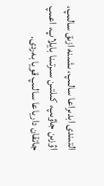التىندى ابدىراعا سالىپ، ىشىنە ازىق سالىپ، اۋزىن جاۋىپ، كىلتىن سىرتىنا بايلاپ، اعىپ جاتقان دارياعا سالىپ قويا بەردى.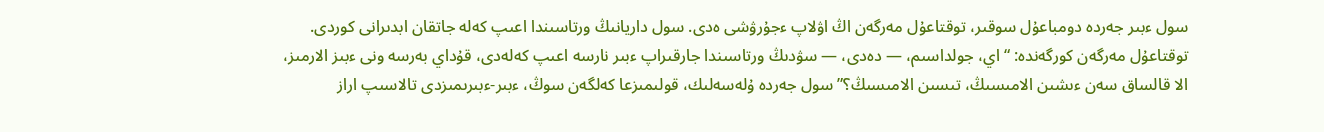سول ءبىر جەردە دومباعۇل سوقىر، توقتاعۇل مەرگەن اڭ اۋلاپ ءجۇرۋشى ەدى. سول داريانىڭ ورتاسىندا اعىپ كەلە جاتقان ابدىرانى كوردى. توقتاعۇل مەرگەن كورگەندە: “اي، جولداسىم، — دەدى، — سۋدىڭ ورتاسىندا جارقىراپ ءبىر نارسە اعىپ كەلەدى، قۇداي بەرسە ونى ءبىز الارمىز، الا قالساق سەن ءىشىن الامىسىڭ، تىسىن الامىسىڭ؟” سول جەردە ۇلەسەلىك، قولىمىزعا كەلگەن سوڭ، ءبىر-ءبىرىمىزدى تالاسىپ اراز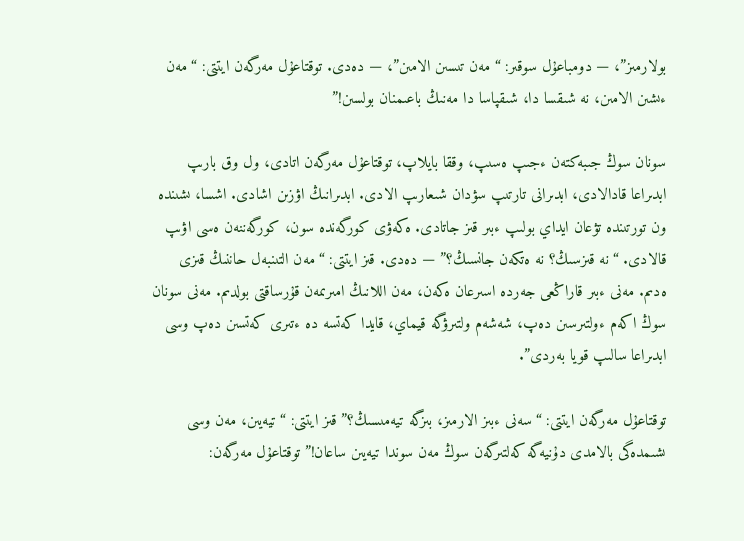بولارمىز”، — دومباعۇل سوقىر: “مەن تىسىن الامىن”، — دەدى. توقتاعۇل مەرگەن ايتتى: “مەن ءىشىن الامىن، نە شىقسا دا، شىقپاسا دا مەنىڭ باعىمنان بولسىن!”

سونان سوڭ جىبەكتەن ءجىپ ەسىپ، وققا بايلاپ، توقتاعۇل مەرگەن اتادى، ول وق بارىپ ابدىراعا قادالادى، ابدىرانى تارتىپ سۋدان شىعارىپ الادى. ابدىرانىڭ اۋزىن اشادى. اشسا، ىشىندە ون تورتىندە تۋعان ايداي بولىپ ءبىر قىز جاتادى. ەكەۋى كورگەندە سون، كورگەننەن ەسى اۋىپ قالادى. “نە قىزسىڭ؟ نە ەتكەن جانسىڭ؟” — دەدى. قىز ايتتى: “مەن التىنبەل حاننىڭ قىزى ەدىم. مەنى ءبىر قاراڭعى جەردە اسىرعان ەكەن، مەن اللانىڭ امىرىمەن قۇرساقتى بولدىم. مەنى سونان سوڭ اكەم ءولتىرسىن دەپ، شەشەم ولتىرۋگە قيماي، قايدا كەتسە دە ءتىرى كەتسىن دەپ وسى ابدىراعا سالىپ قويا بەردى”.

توقتاعۇل مەرگەن ايتتى: “سەنى ءبىز الارمىز، بىزگە تيەمىسىڭ؟” قىز ايتتى: “تيەيىن، مەن وسى ىشىمدەگى بالامدى دۇنيەگە كەلتىرگەن سوڭ مەن سوندا تيەيىن ساعان!” توقتاعۇل مەرگەن: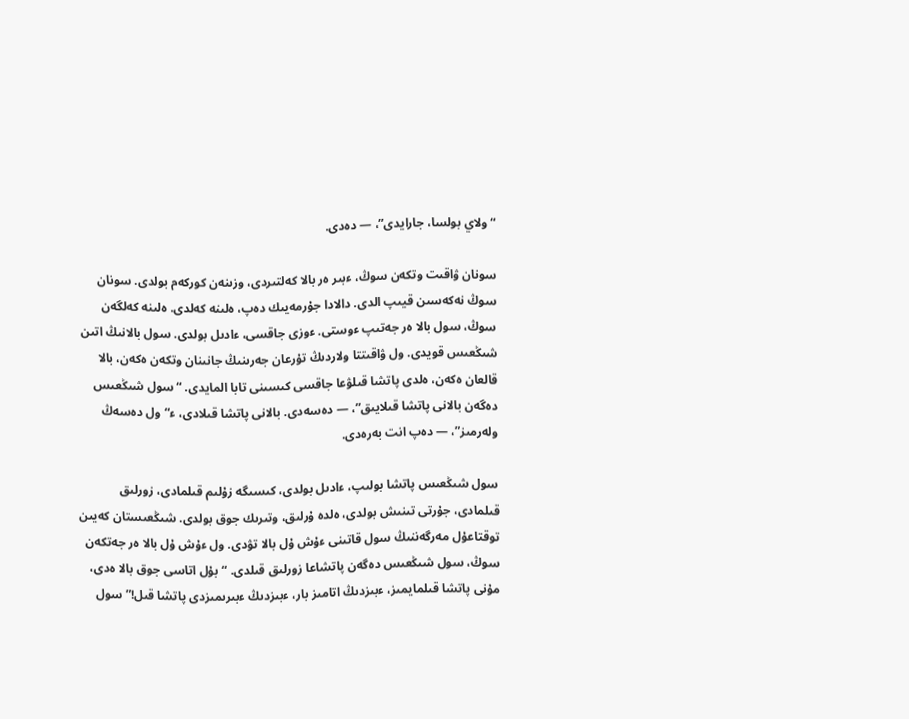“ولاي بولسا، جارايدى”، — دەدى.

سونان ۋاقىت وتكەن سوڭ، ءبىر ەر بالا كەلتىردى، وزىنەن كوركەم بولدى. سونان سوڭ نەكەسىن قيىپ الدى. دالادا جۇرمەيىك دەپ، ەلىنە كەلدى. ەلىنە كەلگەن سوڭ، سول بالا ەر جەتىپ ءوستى. ءوزى جاقسى، ءادىل بولدى. سول بالانىڭ اتىن شىڭعىس قويدى. ول ۋاقىتتا ولاردىڭ تۇرعان جەرىنىڭ جانىنان وتكەن ەكەن، بالا قالعان ەكەن، ەلدى پاتشا قىلۋعا جاقسى كىسىنى تابا المايدى. “سول شىڭعىس دەگەن بالانى پاتشا قىلايىق”، — دەسەدى. بالانى پاتشا قىلادى، ء“ول دەسەڭ ولەرمىز”، — دەپ انت بەرەدى.

سول شىڭعىس پاتشا بولىپ، ءادىل بولدى، كىسىگە زۇلىم قىلمادى، زورلىق قىلمادى، جۇرتى تىنىش بولدى، ەلدە ۇرلىق، وتىرىك جوق بولدى. شىڭعىستان كەيىن توقتاعۇل مەرگەننىڭ سول قاتىنى ءۇش ۇل بالا تۋدى. ول ءۇش ۇل بالا ەر جەتكەن سوڭ، سول شىڭعىس دەگەن پاتشاعا زورلىق قىلدى. “بۇل اتاسى جوق بالا ەدى، مۇنى پاتشا قىلمايمىز، ءبىزدىڭ اتامىز بار، ءبىزدىڭ ءبىرىمىزدى پاتشا قىل!” سول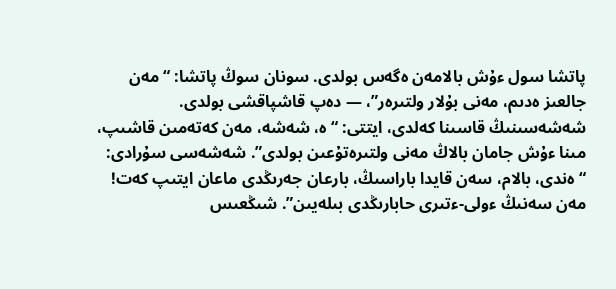پاتشا سول ءۇش بالامەن ەگەس بولدى. سونان سوڭ پاتشا: “مەن جالعىز ەدىم، مەنى بۇلار ولتىرەر”، — دەپ قاشپاقشى بولدى. شەشەسىنىڭ قاسىنا كەلدى، ايتتى: “ە، شەشە، مەن كەتەمىن قاشىپ، مىنا ءۇش جامان بالاڭ مەنى ولتىرەتۇعىن بولدى”. شەشەسى سۇرادى: “ەندى، بالام، سەن قايدا باراسىڭ، بارعان جەرىڭدى ماعان ايتىپ كەت! مەن سەنىڭ ءولى-ءتىرى حابارىڭدى بىلەيىن”. شىڭعىس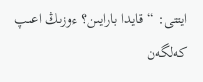ايتتى: “قايدا بارايىن؟ ءوزىڭ اعىپ كەلگەن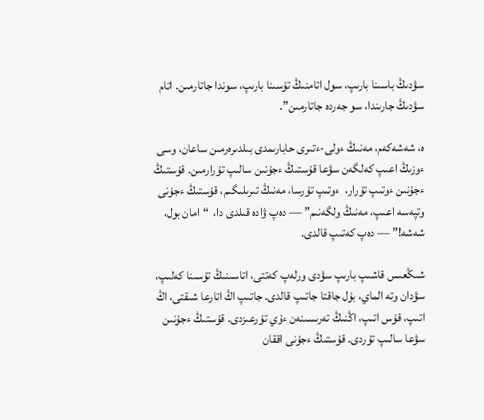سۋدىڭ باسىنا بارىپ، سول اتامنىڭ تۇسىنا بارىپ، سوندا جاتارمىن. اتام سۋدىڭ جارىندا، سو جەردە جاتارمىن”.

ە، شەشەكەم، مەنىڭ ءولى-ءتىرى حابارىمدى بىلدىرەرمىن ساعان، وسى ءوزىڭ اعىپ كەلگەن سۋعا قۇستىڭ ءجۇنىن سالىپ تۇرارمىن. قۇستىڭ ءجۇنىن ءوتىپ تۇرار،  ءوتىپ تۇرسا، مەنىڭ تىرىلىگىم، قۇستىڭ ءجۇنى وتپەسە اعىپ، مەنىڭ ولگەنىم” — دەپ ۋادە قىلدى دا،  “امان بول، شەشە!” — دەپ كەتىپ قالدى.

شىڭعىس قاشىپ بارىپ سۋدى ورلەپ كەتتى، اتاسىنىڭ تۇسىنا كەلىپ، سۋدان وتە الماي، بۇل جاقتا جاتىپ قالدى. جاتىپ اڭ اتارعا شىقتى، اڭ اتىپ، قۇس اتىپ، اڭنىڭ تەرىسىنەن ءۇي تۇرعىزدى. قۇستىڭ ءجۇنىن سۋعا سالىپ تۇردى. قۇستىڭ ءجۇنى اققان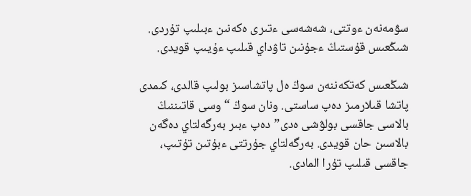سۋمەنەن ءوتتى، شەشەسى ءتىرى ەكەنىن ءبىلىپ تۇردى. شىڭعىس قۇستىڭ ءجۇنىن تاۋداي قىلىپ ءۇيىپ قويدى.

شىڭعىس كەتكەننەن سوڭ ەل پاتشاسىز بولىپ قالدى، كىمدى پاتشا قىلارمىز دەپ ساستى. ونان سوڭ “وسى قاتىننىڭ بالاسى جاقسى بولۋشى ەدى” دەپ ءبىر بەرگەلتاي دەگەن بالاسىن حان قويدى. بەرگەلتاي جۇرتتى ءبۇتىن تۇتىپ، جاقسى قىلىپ تۇرا المادى.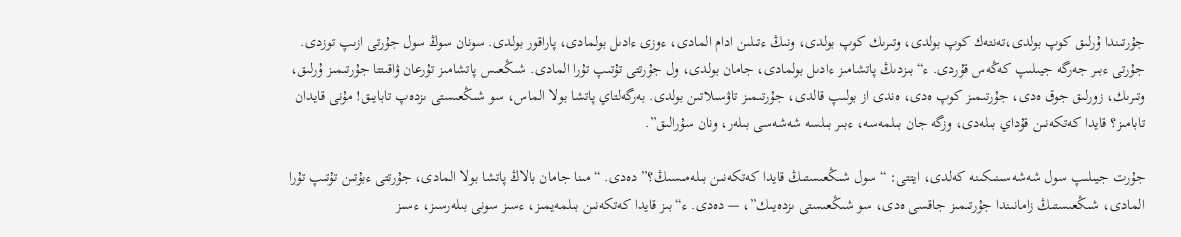جۇرتىندا ۇرلىق كوپ بولدى،تەنتەك كوپ بولدى، وتىرىك كوپ بولدى، ونىڭ ءتىلىن ادام المادى، ءوزى ءادىل بولمادى، پاراقور بولدى. سونان سوڭ سول جۇرتى ازىپ توزدى. جۇرتى ءبىر جەرگە جيىلىپ كەڭەس قۇردى. ء“بىزدىڭ پاتشامىز ءادىل بولمادى، جامان بولدى، ول جۇرتتى تۇتىپ تۇرا المادى. شىڭعىس پاتشامىز تۇرعان ۋاقىتتا جۇرتىمىز ۇرلىق، وتىرىك، زورلىق جوق ەدى، جۇرتىمىز كوپ ەدى، ەندى از بولىپ قالدى، جۇرتىمىز تاۋسىلاتىن بولدى. بەرگەلتاي پاتشا بولا الماس، سو شىڭعىستى ىزدەپ تابايىق! مۇنى قايدان تابامىز؟ قايدا كەتكەنىن قۇداي بىلەدى، وزگە جان بىلمەسە، ءبىر بىلسە شەشەسى بىلەر، ونان سۇرالىق”.

جۇرت جيىلىپ سول شەشەسىنىكىنە كەلدى، ايتتى: “سول شىڭعىستىڭ قايدا كەتكەنىن بىلەمىسىڭ؟” دەدى. “مىنا جامان بالاڭ پاتشا بولا المادى، جۇرتتى ءبۇتىن تۇتىپ تۇرا المادى، شىڭعىستىڭ زامانىندا جۇرتىمىز جاقسى ەدى، سو شىڭعىستى ىزدەيىك”، — دەدى. ء“بىز قايدا كەتكەنىن بىلمەيمىز، ءسىز سونى بىلەرسىز، ءسىز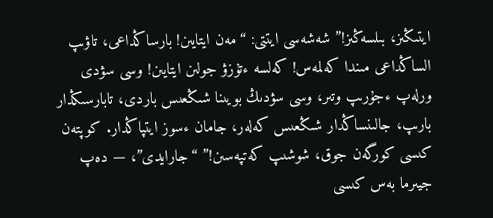ايتىڭىز، بىلسەڭىز!” شەشەسى ايتتى: “مەن ايتايىن! بارساڭداعى، تاۋىپ الساڭداعى مىندا كەلمەس! كەلسە ءتۇزۋ جولىن ايتايىن! وسى سۋدى ورلەپ ءجۇرىپ وتىر، وسى سۋدىڭ بويىنا شىڭعىس باردى، تابارسىڭدار بارىپ، جالىنساڭدار شىڭعىس كەلەر، جامان ءسوز ايتپاڭدار. كوپتەن كىسى كورگەن جوق، شوشىپ كەتپەسىن!” “جارايدى”، — دەپ جيىرما بەس كىسى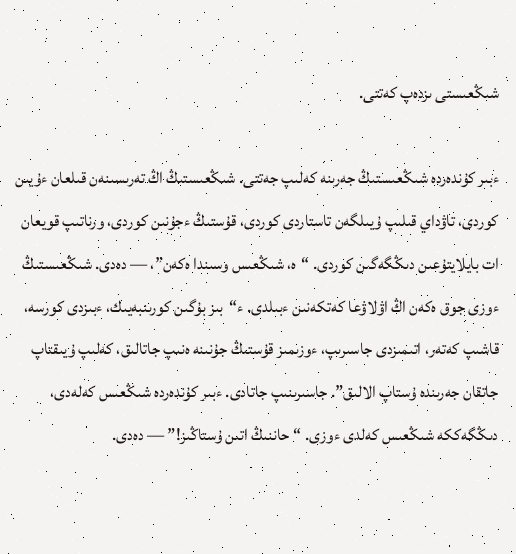شىڭعىستى ىزدەپ كەتتى.

ءبىر كۇندەردە شىڭعىستىڭ جەرىنە كەلىپ جەتتى. شىڭعىستىڭ اڭ تەرىسىنەن قىلعان ءۇيىن كوردى، تاۋداي قىلىپ ۇيىلگەن تاستاردى كوردى، قۇستىڭ ءجۇنىن كوردى، ورناتىپ قويعان ات بايلايتۇعىن دىڭگەگىن كوردى. “ە، شىڭعىس وسىندا ەكەن”، — دەدى. شىڭعىستىڭ ءوزى جوق ەكەن اڭ اۋلاۋعا كەتكەنىن ءبىلدى. ء“بىز بۇگىن كورىنبەيىك، ءبىزدى كورسە، قاشىپ كەتەر، اتىمىزدى جاسىرىپ، ءوزىمىز قۇستىڭ جۇنىنە ەنىپ جاتالىق، كەلىپ ۇيىقتاپ جاتقان جەرىندە ۇستاپ الالىق”. جاسىرىنىپ جاتادى. ءبىر كۇندەردە شىڭعىس كەلەدى، دىڭگەككە شىڭعىس كەلدى ءوزى. “حاننىڭ اتىن ۇستاڭىز!” — دەدى.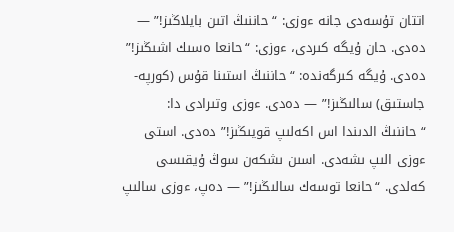اتتان تۇسەدى جانە ءوزى: “حاننىڭ اتىن بايلاڭىز!” — دەدى. حان ۇيگە كىردى، ءوزى: “حانعا ەسىك اشىڭىز!” دەدى. ۇيگە كىرگەندە: “حاننىڭ استىنا قۇس (كورپە-جاستىق) سالىڭىز!” — دەدى. ءوزى وتىرادى دا: “حاننىڭ الدىندا اس اكەلىپ قويىڭىز!” دەدى. استى ءوزى الىپ ىشەدى. اسىن ىشكەن سوڭ ۇيقىسى كەلدى. “حانعا توسەك سالىڭىز!” — دەپ، ءوزى سالىپ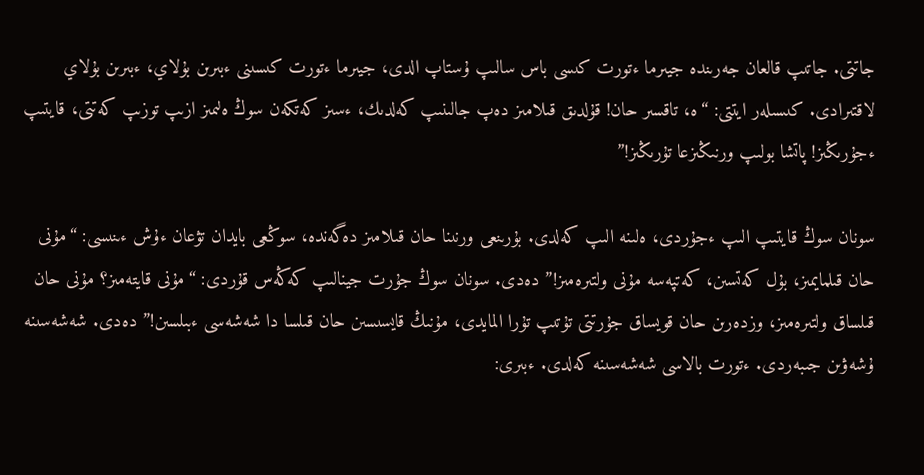جاتتى. جاتىپ قالعان جەرىندە جيىرما ءتورت كىسى باس سالىپ ۇستاپ الدى، جيىرما ءتورت كىسىنى ءبىرىن بۇلاي، ءبىرىن بۇلاي لاقتىرادى. كىسىلەر ايتتى: “ە، تاقسىر حان! قۇلدىق قىلامىز دەپ جالىنىپ كەلدىك، ءسىز كەتكەن سوڭ ەلىمىز ازىپ توزىپ كەتتى، قايتىپ ءجۇرىڭىز! پاتشا بولىپ ورنىڭىزعا تۇرىڭىز!”

سونان سوڭ قايتىپ الىپ ءجۇردى، ەلىنە الىپ كەلدى. بۇرىنعى ورنىنا حان قىلامىز دەگەندە، سوڭعى بايدان تۋعان ءۇش ءىنىسى: “مۇنى حان قىلمايمىز، بۇل كەتسىن، كەتپەسە مۇنى ولتىرەمىز!” دەدى. سونان سوڭ جۇرت جينالىپ كەڭەس قۇردى: “مۇنى قايتەمىز؟ مۇنى حان قىلساق ولتىرەمىز، وزدەرىن حان قويساق جۇرتتى تۇتىپ تۇرا المايدى، مۇنىڭ قايسىسىن حان قىلسا دا شەشەسى ءبىلسىن!” دەدى. شەشەسىنە ۇشەۋىن جىبەردى. ءتورت بالاسى شەشەسىنە كەلدى. ءبىرى: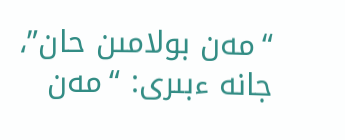“مەن بولامىن حان”، جانە ءبىرى: “مەن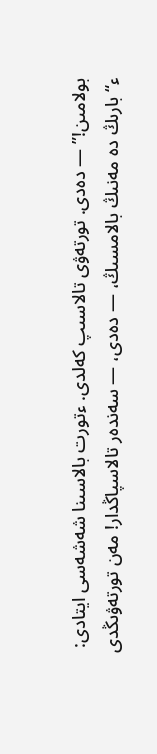بولامىن!” — دەدى. تورتەۋى تالاسىپ كەلدى. ءتورت بالاسىنا شەشەسى ايتادى: ء“بارىڭ دە مەنىڭ بالامسىڭ، — دەدى، — سەندەر تالاسپاڭدار! مەن تورتەۋىڭدى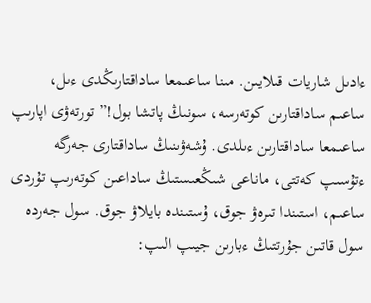ءادىل شاريات قىلايىن. مىنا ساعىمعا ساداقتارىڭدى ءىل، ساعىم ساداقتارىن كوتەرسە، سونىڭ پاتشا بول!” تورتەۋى اپارىپ ساعىمعا ساداقتارىن ءىلدى. ۇشەۋىنىڭ ساداقتارى جەرگە ءتۇسىپ كەتتى، ماناعى شىڭعىستىڭ ساداعىن كوتەرىپ تۇردى ساعىم، استىندا تىرەۋ جوق، ۇستىندە بايلاۋ جوق. سول جەردە سول قاتىن جۇرتتىڭ ءبارىن جيىپ الىپ: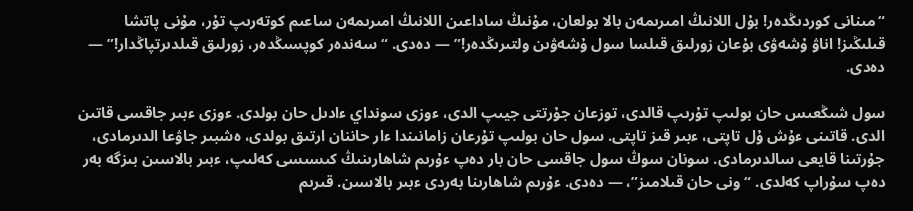“مىنانى كوردىڭدەر! بۇل اللانىڭ امىرىمەن بالا بولعان، مۇنىڭ ساداعىن اللانىڭ امىرىمەن ساعىم كوتەرىپ تۇر، مۇنى پاتشا قىلىڭىز! اناۋ ۇشەۋى بۇعان زورلىق قىلسا سول ۇشەۋىن ولتىرىڭدەر!” — دەدى. “سەندەر كوپسىڭدەر، زورلىق قىلدىرتپاڭدار!” — دەدى.

سول شىڭعىس حان بولىپ تۇرىپ قالدى، توزعان جۇرتتى جيىپ الدى، ءوزى سونداي ءادىل حان بولدى. ءوزى ءبىر جاقسى قاتىن الدى. قاتىنى ءۇش ۇل تاپتى، ءبىر قىز تاپتى. سول حان بولىپ تۇرعان زامانىندا ءار حاننان ارتىق بولدى، ەشبىر جاۋعا الدىرمادى، جۇرتىنا قايعى سالدىرمادى. سونان سوڭ سول جاقسى حان بار دەپ ءۇرىم شاھارىنىڭ كىسىسى كەلىپ، ءبىر بالاسىن بىزگە بەر دەپ سۇراپ كەلدى. “ونى حان قىلامىز”، — دەدى. ءۇرىم شاھارىنا بەردى ءبىر بالاسىن. قىرىم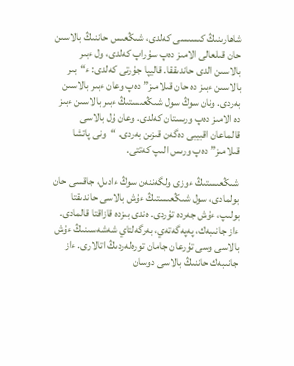شاھارىنىڭ كىسىسى كەلدى، شىڭعىس حاننىڭ بالاسىن حان قىلعالى الامىز دەپ سۇراپ كەلدى، ول ءبىر بالاسىن الدى حاندىققا. قاليپا جۇرتى كەلدى: ء“بىر بالاسىن ءبىز دە حان قىلامىز” دەپ وعان ءبىر بالاسىن بەردى. ونان سوڭ سول شىڭعىستىڭ ءبىر بالاسىن ءبىز دە الامىز دەپ ورىستان كەلدى. وعان ۇل بالاسى قالماعان اقبيبى دەگەن قىزىن بەردى. “ونى پاتشا قىلامىز” دەپ ورىس الىپ كەتتى.

شىڭعىستىڭ ءوزى ولگەننەن سوڭ ءادىل، جاقسى حان بولمادى، سول شىڭعىستىڭ ءۇش بالاسى حاندىقتا بولىپ، ءۇش جەردە تۇردى. ەندى بىزدە قازاقتا قالمادى. ءاز جانىبەك، پەپەگەتەي، بەرگەلتاي شەشەسىنىڭ ءۇش بالاسى وسى تۇرعان جامان تورەلەردىڭ اتالارى. ءاز جانىبەك حاننىڭ بالاسى دوسان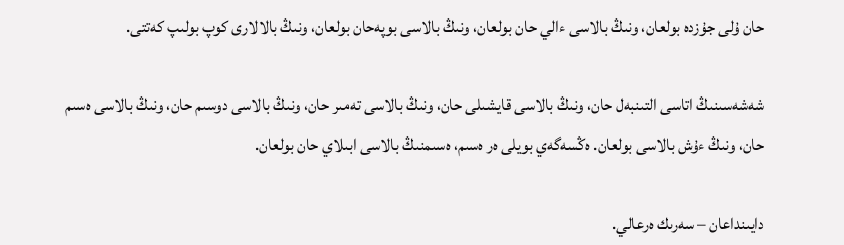حان ۇلى جۇزدە بولعان، ونىڭ بالاسى ءالي حان بولعان، ونىڭ بالاسى بوپەحان بولعان، ونىڭ بالالارى كوپ بولىپ كەتتى.

شەشەسىنىڭ اتاسى التىنبەل حان، ونىڭ بالاسى قايشىلى حان، ونىڭ بالاسى تەمىر حان، ونىڭ بالاسى دوسىم حان، ونىڭ بالاسى ەسىم حان، ونىڭ ءۇش بالاسى بولعان. ەڭسەگەي بويلى ەر ەسىم، ەسىمنىڭ بالاسى ابىلاي حان بولعان.

دايىنداعان – سەرىك ەرعالي.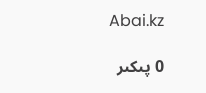Abai.kz

0 پىكىر